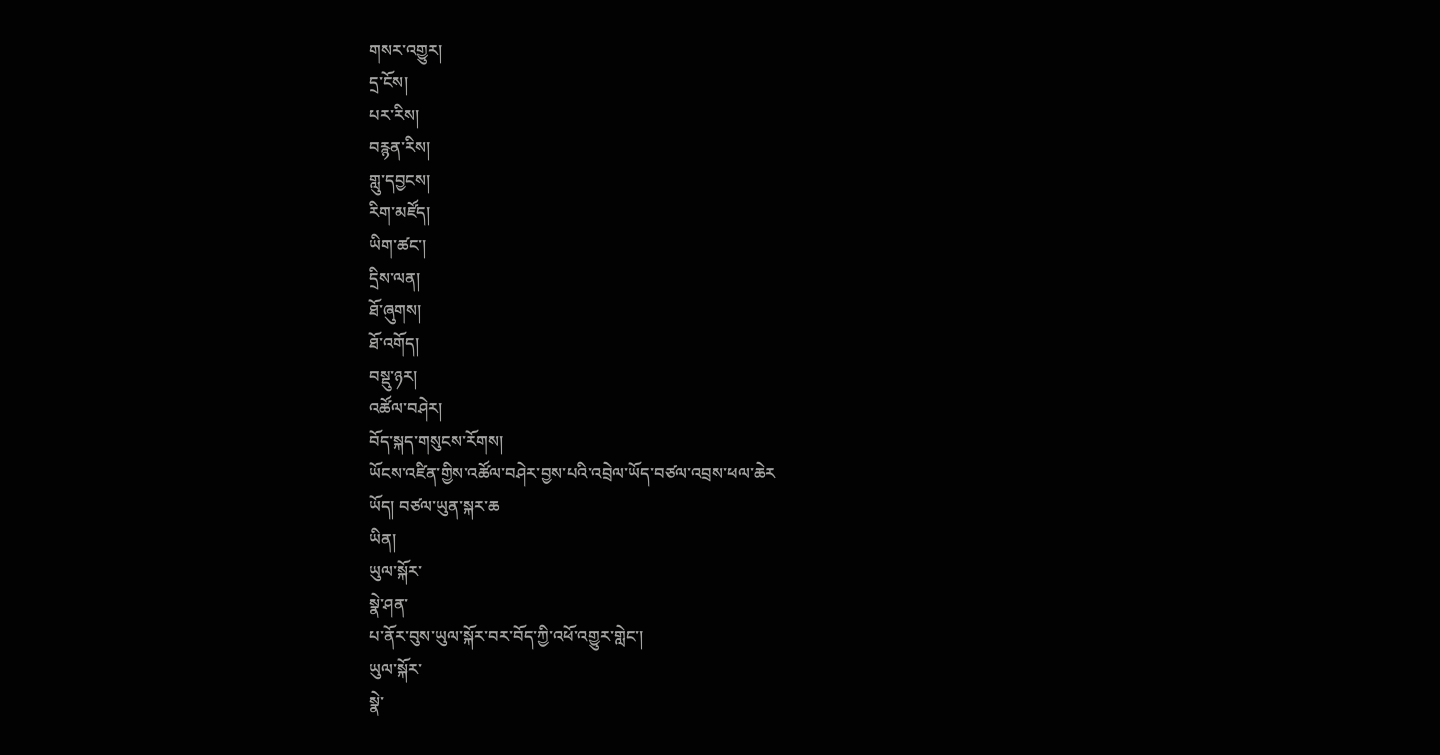གསར་འགྱུར།
དྲ་ངོས།
པར་རིས།
བརྙན་རིས།
གླུ་དབྱངས།
རིག་མཛོད།
ཡིག་ཚང་།
དྲིས་ལན།
ཐོ་ཞུགས།
ཐོ་འགོད།
བསྡུ་ཉར།
འཚོལ་བཤེར།
བོད་སྐད་གསུངས་རོགས།
ཡོངས་འཛིན་གྱིས་འཚོལ་བཤེར་བྱས་པའི་འབྲེལ་ཡོད་བཙལ་འབྲས་ཕལ་ཆེར
ཡོད། བཙལ་ཡུན་སྐར་ཆ
ཡིན།
ཡུལ་སྐོར་
སྣེ་ཤན་
པ་ནོར་བུས་ཡུལ་སྐོར་བར་བོད་ཀྱི་འཕོ་འགྱུར་གླེང་།
ཡུལ་སྐོར་
སྣེ་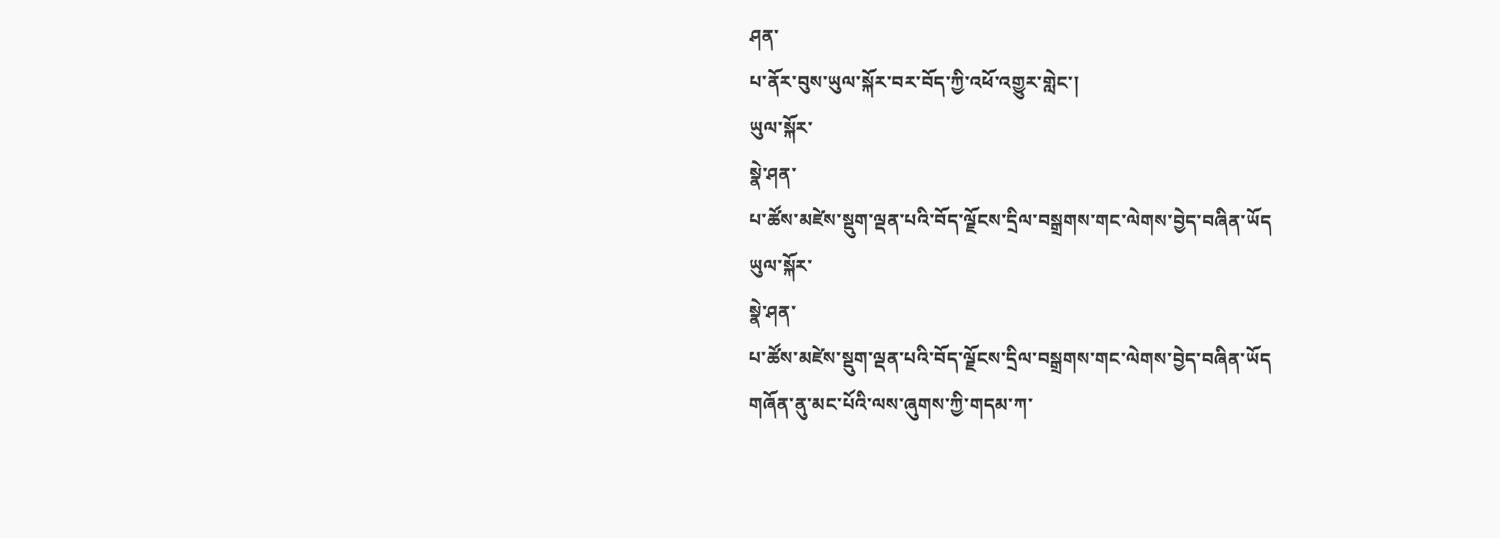ཤན་
པ་ནོར་བུས་ཡུལ་སྐོར་བར་བོད་ཀྱི་འཕོ་འགྱུར་གླེང་།
ཡུལ་སྐོར་
སྣེ་ཤན་
པ་ཚོས་མཛེས་སྡུག་ལྡན་པའི་བོད་ལྗོངས་དྲིལ་བསྒྲགས་གང་ལེགས་བྱེད་བཞིན་ཡོད
ཡུལ་སྐོར་
སྣེ་ཤན་
པ་ཚོས་མཛེས་སྡུག་ལྡན་པའི་བོད་ལྗོངས་དྲིལ་བསྒྲགས་གང་ལེགས་བྱེད་བཞིན་ཡོད
གཞོན་ནུ་མང་པོའི་ལས་ཞུགས་ཀྱི་གདམ་ཀ་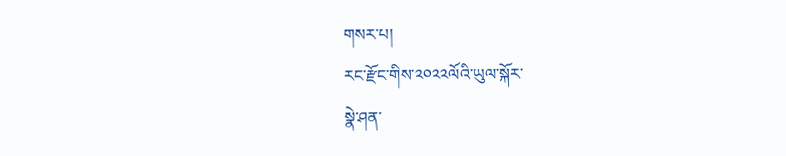གསར་པ།
རང་རྫོང་གིས་༢༠༢༢ལོའི་ཡུལ་སྐོར་
སྣེ་ཤན་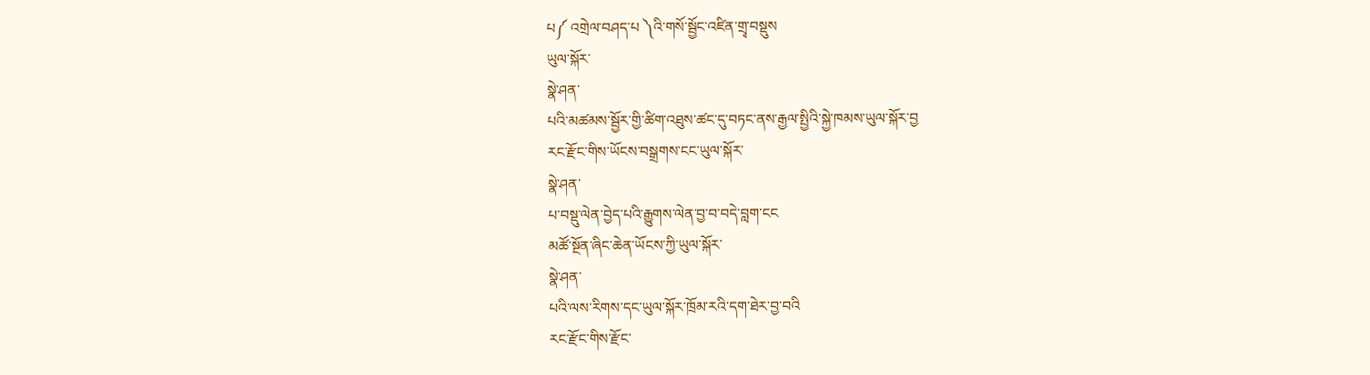པ༼ འགྲེལ་བཤད་པ ༽འི་གསོ་སྦྱོང་འཛིན་གྲྭ་བསྡུས
ཡུལ་སྐོར་
སྣེ་ཤན་
པའི་མཚམས་སྦྱོར་གྱི་ཚིག་འཐུས་ཚང་དུ་བཏང་ནས་རྒྱལ་སྤྱིའི་སྐྱེ་ཁམས་ཡུལ་སྐོར་བྱ
རང་རྫོང་གིས་ཡོངས་བསྒྲགས་ངང་ཡུལ་སྐོར་
སྣེ་ཤན་
པ་བསྡུ་ལེན་བྱེད་པའི་རྒྱུགས་ལེན་བྱ་བ་བདེ་བླག་ངང
མཚོ་སྔོན་ཞིང་ཆེན་ཡོངས་ཀྱི་ཡུལ་སྐོར་
སྣེ་ཤན་
པའི་ལས་རིགས་དང་ཡུལ་སྐོར་ཁྲོམ་རའི་དག་ཐེར་བྱ་བའི
རང་རྫོང་གིས་རྫོང་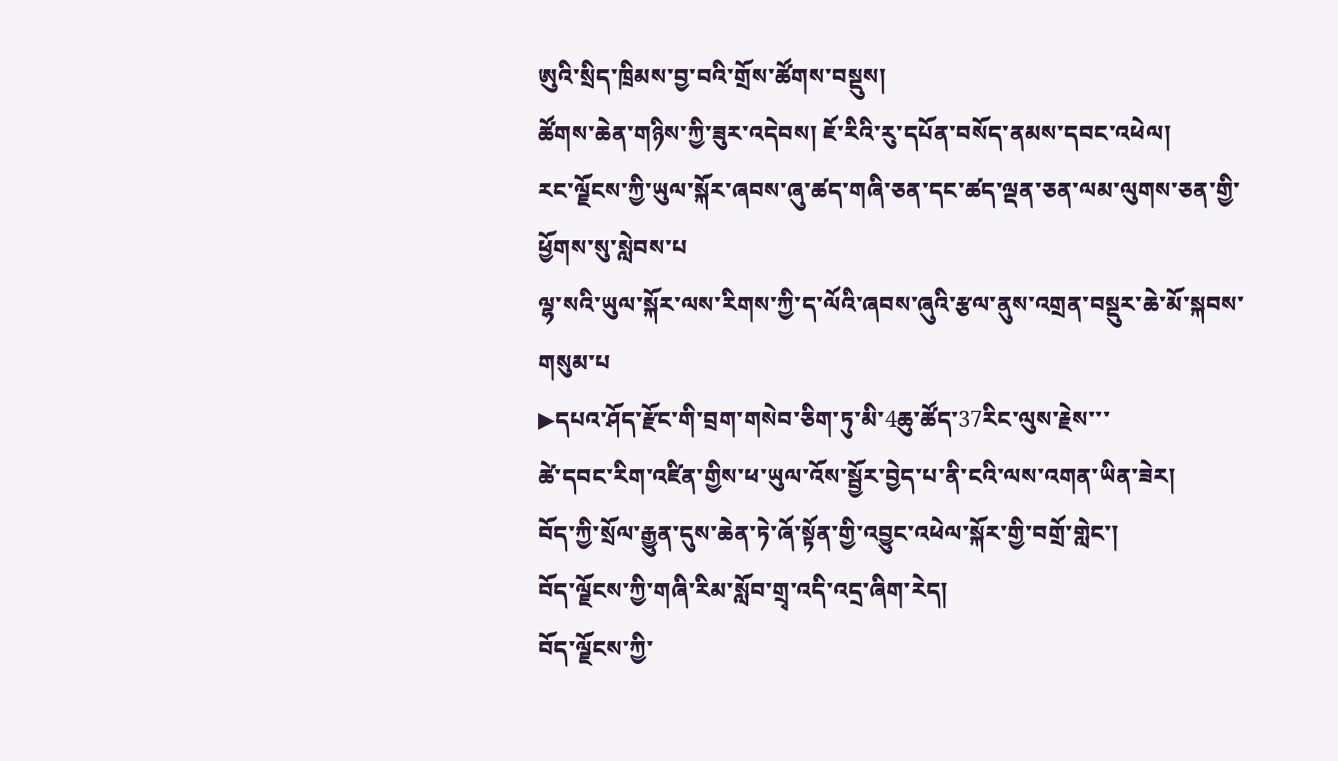ཨུའི་སྲིད་ཁྲིམས་བྱ་བའི་གྲོས་ཚོགས་བསྡུས།
ཚོགས་ཆེན་གཉིས་ཀྱི་ཟུར་འདེབས། ཇོ་རིའི་རུ་དཔོན་བསོད་ནམས་དབང་འཕེལ།
རང་ལྗོངས་ཀྱི་ཡུལ་སྐོར་ཞབས་ཞུ་ཚད་གཞི་ཅན་དང་ཚད་ལྡན་ཅན་ལམ་ལུགས་ཅན་གྱི་ཕྱོགས་སུ་སླེབས་པ
ལྷ་སའི་ཡུལ་སྐོར་ལས་རིགས་ཀྱི་ད་ལོའི་ཞབས་ཞུའི་རྩལ་ནུས་འགྲན་བསྡུར་ཆེ་མོ་སྐབས་གསུམ་པ
▶དཔའ་ཤོད་རྫོང་གི་བྲག་གསེབ་ཅིག་ཏུ་མི་4ཆུ་ཚོད་37རིང་ལུས་རྗེས་་་
ཚེ་དབང་རིག་འཛིན་གྱིས་ཕ་ཡུལ་འོས་སྦྱོར་བྱེད་པ་ནི་ངའི་ལས་འགན་ཡིན་ཟེར།
བོད་ཀྱི་སྲོལ་རྒྱུན་དུས་ཆེན་ཏེ་ཞོ་སྟོན་གྱི་འབྱུང་འཕེལ་སྐོར་གྱི་བགྲོ་གླེང་།
བོད་ལྗོངས་ཀྱི་གཞི་རིམ་སློབ་གྲྭ་འདི་འདྲ་ཞིག་རེད།
བོད་ལྗོངས་ཀྱི་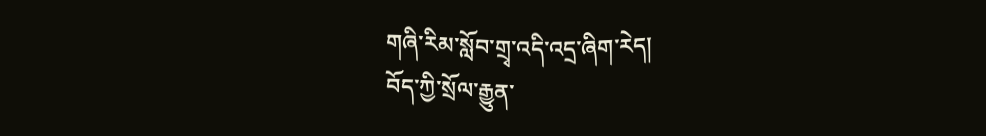གཞི་རིམ་སློབ་གྲྭ་འདི་འདྲ་ཞིག་རེད།
བོད་ཀྱི་སྲོལ་རྒྱུན་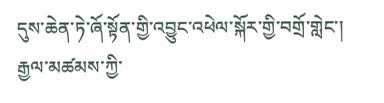དུས་ཆེན་ཏེ་ཞོ་སྟོན་གྱི་འབྱུང་འཕེལ་སྐོར་གྱི་བགྲོ་གླེང་།
རྒྱལ་མཚམས་ཀྱི་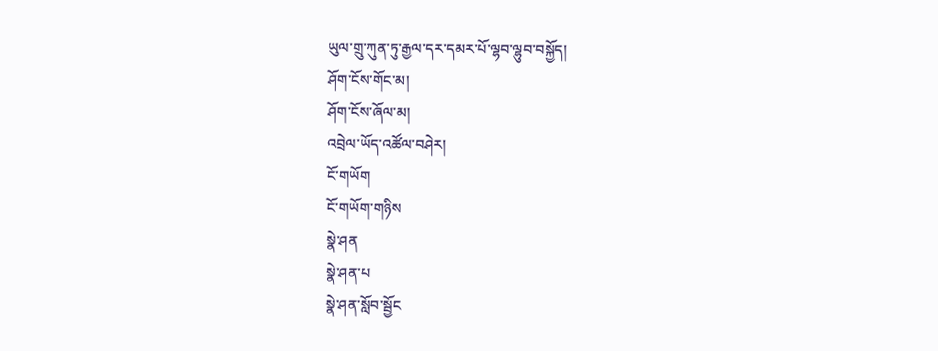ཡུལ་གྲུ་ཀུན་ཏུ་རྒྱལ་དར་དམར་པོ་ལྷབ་ལྷུབ་བསྐྱོད།
ཤོག་ངོས་གོང་མ།
ཤོག་ངོས་ཞོལ་མ།
འབྲེལ་ཡོད་འཚོལ་བཤེར།
ངོ་གཡོག
ངོ་གཡོག་གཉིས
སྣེ་ཤན
སྣེ་ཤན་པ
སྣེ་ཤན་སློབ་སྦྱོང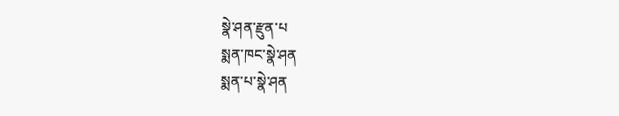སྣེ་ཤན་རྫུན་པ
སྨན་ཁང་སྣེ་ཤན
སྨན་པ་སྣེ་ཤན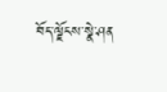བོད་ལྗོངས་སྣེ་ཤན